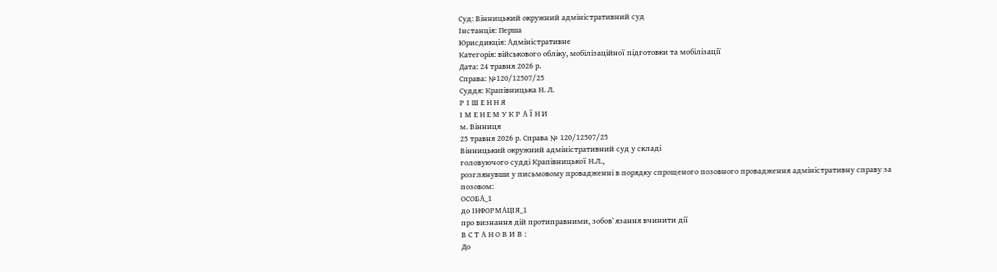Суд: Вінницький окружний адміністративний суд
Інстанція: Перша
Юрисдикція: Адміністративне
Категорія: військового обліку, мобілізаційної підготовки та мобілізації
Дата: 24 травня 2026 р.
Справа: №120/12507/25
Суддя: Крапівницька Н. Л.
Р І Ш Е Н Н Я
І М Е Н Е М У К Р А Ї Н И
м. Вінниця
25 травня 2026 р. Справа № 120/12507/25
Вінницький окружний адміністративний суд у складі
головуючого судді Крапівницької Н.Л.,
розглянувши у письмовому провадженні в порядку спрощеного позовного провадження адміністративну справу за позовом:
ОСОБА_1
до ІНФОРМАЦІЯ_1
про визнання дій протиправними, зобов`язання вчинити дії
В С Т А Н О В И В :
До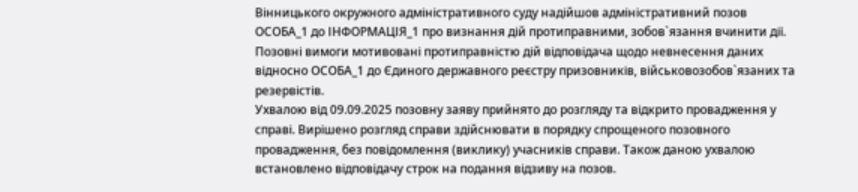Вінницького окружного адміністративного суду надійшов адміністративний позов ОСОБА_1 до ІНФОРМАЦІЯ_1 про визнання дій протиправними, зобов`язання вчинити дії.
Позовні вимоги мотивовані протиправністю дій відповідача щодо невнесення даних відносно ОСОБА_1 до Єдиного державного реєстру призовників, військовозобов`язаних та резервістів.
Ухвалою від 09.09.2025 позовну заяву прийнято до розгляду та відкрито провадження у справі. Вирішено розгляд справи здійснювати в порядку спрощеного позовного провадження, без повідомлення (виклику) учасників справи. Також даною ухвалою встановлено відповідачу строк на подання відзиву на позов.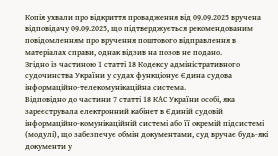Копія ухвали про відкриття провадження від 09.09.2025 вручена відповідачу 09.09.2025, що підтверджується рекомендованим повідомленням про вручення поштового відправлення в матеріалах справи, однак відзив на позов не подано.
Згідно із частиною 1 статті 18 Кодексу адміністративного судочинства України у судах функціонує Єдина судова інформаційно-телекомунікаційна система.
Відповідно до частини 7 статті 18 КАС України особі, яка зареєструвала електронний кабінет в Єдиній судовій інформаційно-комунікаційній системі або її окремій підсистемі (модулі), що забезпечує обмін документами, суд вручає будь-які документи у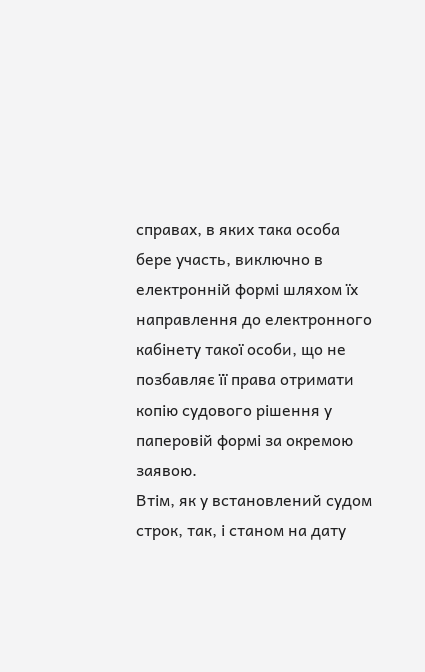справах, в яких така особа бере участь, виключно в електронній формі шляхом їх направлення до електронного кабінету такої особи, що не позбавляє її права отримати копію судового рішення у паперовій формі за окремою заявою.
Втім, як у встановлений судом строк, так, і станом на дату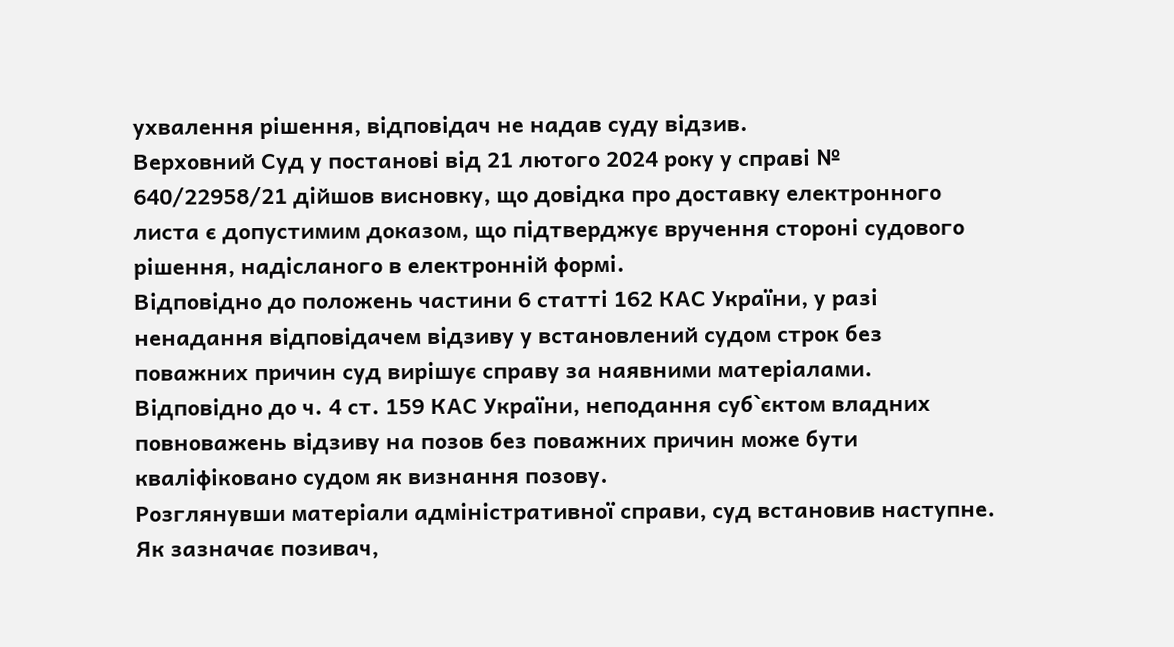ухвалення рішення, відповідач не надав суду відзив.
Верховний Суд у постанові від 21 лютого 2024 року у справі № 640/22958/21 дійшов висновку, що довідка про доставку електронного листа є допустимим доказом, що підтверджує вручення стороні судового рішення, надісланого в електронній формі.
Відповідно до положень частини 6 статті 162 КАС України, у разі ненадання відповідачем відзиву у встановлений судом строк без поважних причин суд вирішує справу за наявними матеріалами.
Відповідно до ч. 4 ст. 159 КАС України, неподання суб`єктом владних повноважень відзиву на позов без поважних причин може бути кваліфіковано судом як визнання позову.
Розглянувши матеріали адміністративної справи, суд встановив наступне.
Як зазначає позивач,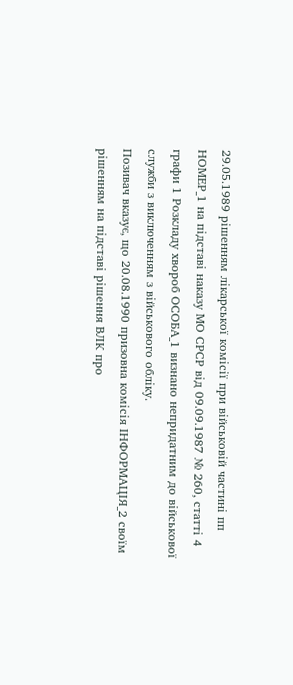29.05.1989 рішенням лікарської комісії при військовій частині пп НОМЕР_1 на підставі наказу МО СРСР від 09.09.1987 № 260, статті 4 графи 1 Розкладу хвороб ОСОБА_1 визнано непридатним до військової служби з виключенням з військового обліку.
Позивач вказує, що 20.08.1990 призовна комісія ІНФОРМАЦІЯ_2 своїм рішенням на підставі рішення ВЛК про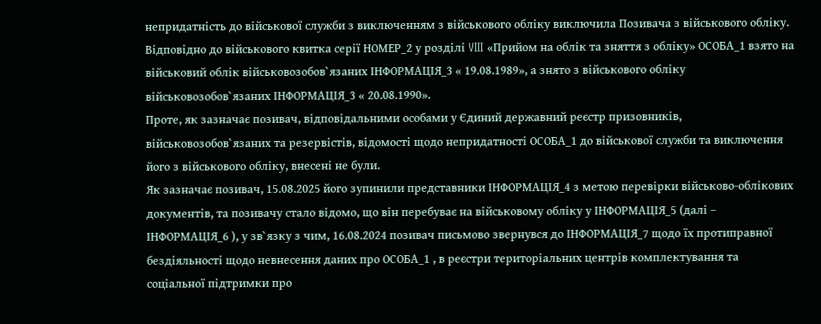непридатність до військової служби з виключенням з військового обліку виключила Позивача з військового обліку.
Відповідно до військового квитка серії НОМЕР_2 у розділі VIII «Прийом на облік та зняття з обліку» ОСОБА_1 взято на військовий облік військовозобов`язаних ІНФОРМАЦІЯ_3 « 19.08.1989», а знято з військового обліку військовозобов`язаних ІНФОРМАЦІЯ_3 « 20.08.1990».
Проте, як зазначає позивач, відповідальними особами у Єдиний державний реєстр призовників, військовозобов`язаних та резервістів, відомості щодо непридатності ОСОБА_1 до військової служби та виключення його з військового обліку, внесені не були.
Як зазначає позивач, 15.08.2025 його зупинили представники ІНФОРМАЦІЯ_4 з метою перевірки військово-облікових документів, та позивачу стало відомо, що він перебуває на військовому обліку у ІНФОРМАЦІЯ_5 (далі – ІНФОРМАЦІЯ_6 ), у зв`язку з чим, 16.08.2024 позивач письмово звернувся до ІНФОРМАЦІЯ_7 щодо їх протиправної бездіяльності щодо невнесення даних про ОСОБА_1 , в реєстри територіальних центрів комплектування та соціальної підтримки про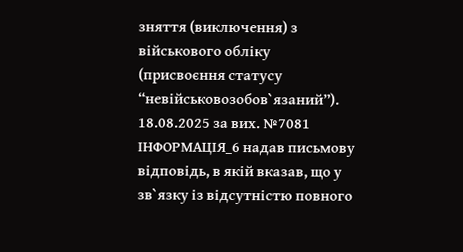зняття (виключення) з військового обліку (присвоєння статусу “невійськовозобов`язаний”).
18.08.2025 за вих. №7081 ІНФОРМАЦІЯ_6 надав письмову відповідь, в якій вказав, що у зв`язку із відсутністю повного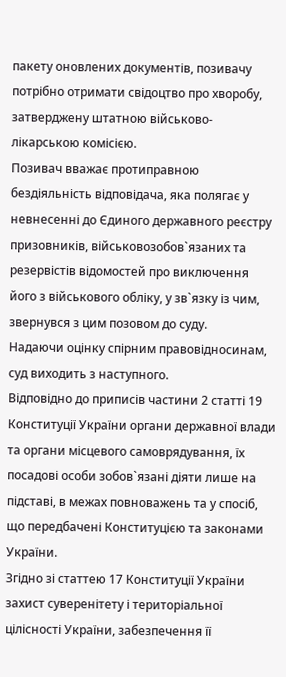пакету оновлених документів, позивачу потрібно отримати свідоцтво про хворобу, затверджену штатною військово-лікарською комісією.
Позивач вважає протиправною бездіяльність відповідача, яка полягає у невнесенні до Єдиного державного реєстру призовників, військовозобов`язаних та резервістів відомостей про виключення його з військового обліку, у зв`язку із чим, звернувся з цим позовом до суду.
Надаючи оцінку спірним правовідносинам, суд виходить з наступного.
Відповідно до приписів частини 2 статті 19 Конституції України органи державної влади та органи місцевого самоврядування, їх посадові особи зобов`язані діяти лише на підставі, в межах повноважень та у спосіб, що передбачені Конституцією та законами України.
Згідно зі статтею 17 Конституції України захист суверенітету і територіальної цілісності України, забезпечення її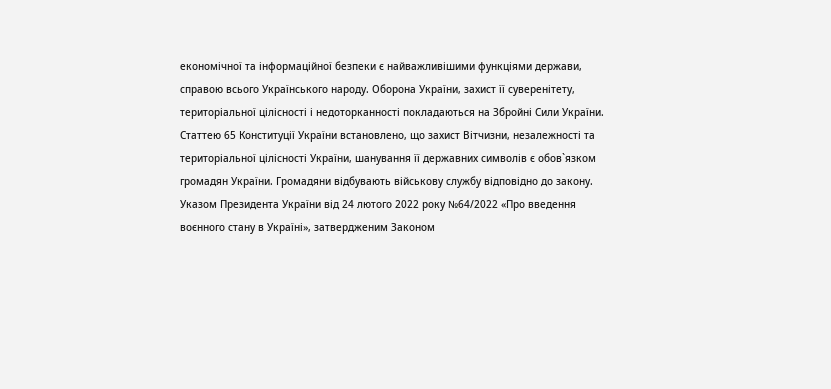економічної та інформаційної безпеки є найважливішими функціями держави, справою всього Українського народу. Оборона України, захист її суверенітету, територіальної цілісності і недоторканності покладаються на Збройні Сили України.
Статтею 65 Конституції України встановлено, що захист Вітчизни, незалежності та територіальної цілісності України, шанування її державних символів є обов`язком громадян України. Громадяни відбувають військову службу відповідно до закону.
Указом Президента України від 24 лютого 2022 року №64/2022 «Про введення воєнного стану в Україні», затвердженим Законом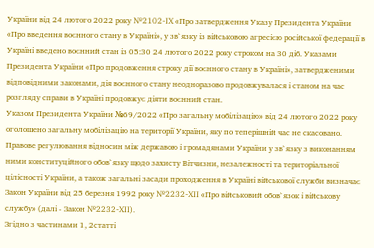України від 24 лютого 2022 року №2102-IX «Про затвердження Указу Президента України «Про введення воєнного стану в Україні», у зв`язку із військовою агресією російської федерації в Україні введено воєнний стан із 05:30 24 лютого 2022 року строком на 30 діб. Указами Президента України «Про продовження строку дії воєнного стану в Україні», затвердженими відповідними законами, дія воєнного стану неодноразово продовжувалася і станом на час розгляду справи в Україні продовжує діяти воєнний стан.
Указом Президента України №69/2022 «Про загальну мобілізацію» від 24 лютого 2022 року оголошено загальну мобілізацію на території України, яку по теперішній час не скасовано.
Правове регулювання відносин між державою і громадянами України у зв`язку з виконанням ними конституційного обов`язку щодо захисту Вітчизни, незалежності та територіальної цілісності України, а також загальні засади проходження в Україні військової служби визначає Закон України від 25 березня 1992 року №2232-XII «Про військовий обов`язок і військову службу» (далі - Закон №2232-XII).
Згідно з частинами 1, 2статті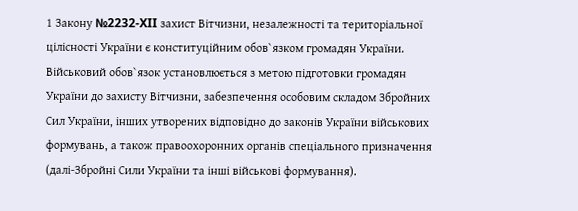1 Закону №2232-XII захист Вітчизни, незалежності та територіальної цілісності України є конституційним обов`язком громадян України. Військовий обов`язок установлюється з метою підготовки громадян України до захисту Вітчизни, забезпечення особовим складом Збройних Сил України, інших утворених відповідно до законів України військових формувань, а також правоохоронних органів спеціального призначення (далі-Збройні Сили України та інші військові формування).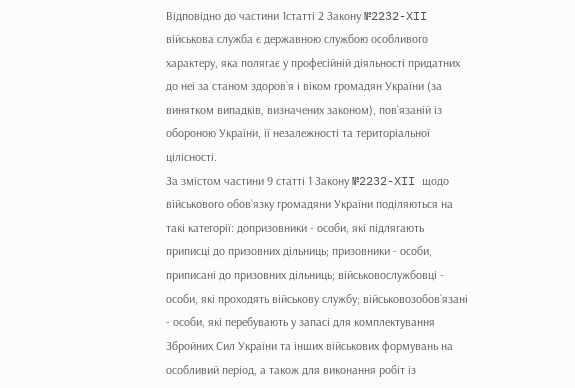Відповідно до частини 1статті 2 Закону №2232-XII військова служба є державною службою особливого характеру, яка полягає у професійній діяльності придатних до неї за станом здоров`я і віком громадян України (за винятком випадків, визначених законом), пов`язаній із обороною України, її незалежності та територіальної цілісності.
За змістом частини 9 статті 1 Закону №2232-XII щодо військового обов`язку громадяни України поділяються на такі категорії: допризовники - особи, які підлягають приписці до призовних дільниць; призовники - особи, приписані до призовних дільниць; військовослужбовці - особи, які проходять військову службу; військовозобов`язані - особи, які перебувають у запасі для комплектування Збройних Сил України та інших військових формувань на особливий період, а також для виконання робіт із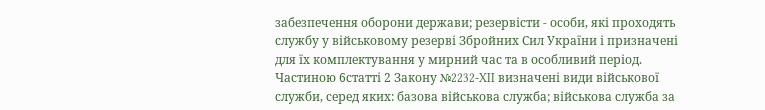забезпечення оборони держави; резервісти - особи, які проходять службу у військовому резерві Збройних Сил України і призначені для їх комплектування у мирний час та в особливий період.
Частиною 6статті 2 Закону №2232-XII визначені види військової служби, серед яких: базова військова служба; військова служба за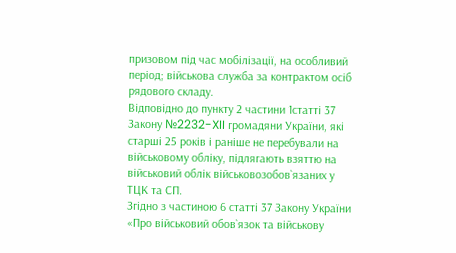призовом під час мобілізації, на особливий період; військова служба за контрактом осіб рядового складу.
Відповідно до пункту 2 частини 1статті 37 Закону №2232-XII громадяни України, які старші 25 років і раніше не перебували на військовому обліку, підлягають взяттю на військовий облік військовозобов`язаних у ТЦК та СП.
Згідно з частиною 6 статті 37 Закону України «Про військовий обов`язок та військову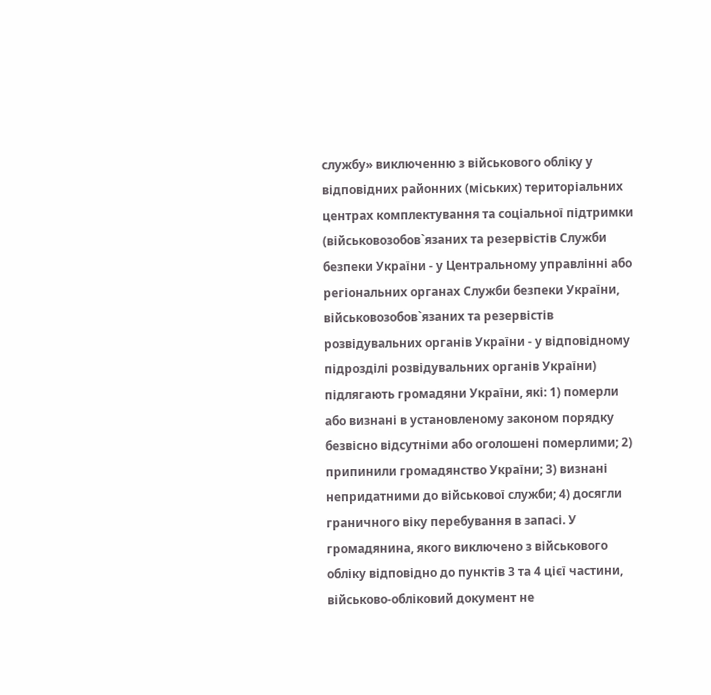службу» виключенню з військового обліку у відповідних районних (міських) територіальних центрах комплектування та соціальної підтримки (військовозобов`язаних та резервістів Служби безпеки України - у Центральному управлінні або регіональних органах Служби безпеки України, військовозобов`язаних та резервістів розвідувальних органів України - у відповідному підрозділі розвідувальних органів України) підлягають громадяни України, які: 1) померли або визнані в установленому законом порядку безвісно відсутніми або оголошені померлими; 2) припинили громадянство України; 3) визнані непридатними до військової служби; 4) досягли граничного віку перебування в запасі. У громадянина, якого виключено з військового обліку відповідно до пунктів 3 та 4 цієї частини, військово-обліковий документ не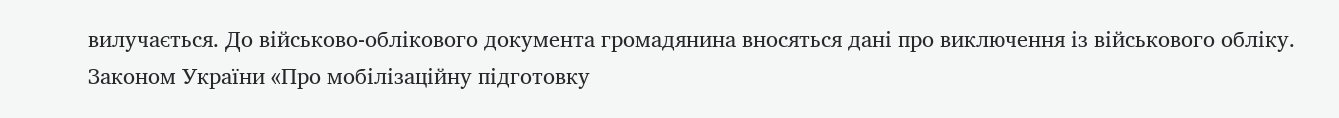вилучається. До військово-облікового документа громадянина вносяться дані про виключення із військового обліку.
Законом України «Про мобілізаційну підготовку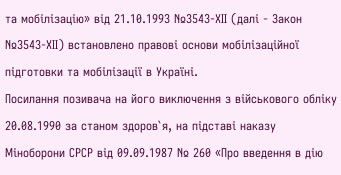та мобілізацію» від 21.10.1993 №3543-ХІІ (далі - Закон №3543-ХІІ) встановлено правові основи мобілізаційної підготовки та мобілізації в Україні.
Посилання позивача на його виключення з військового обліку 20.08.1990 за станом здоров`я, на підставі наказу Міноборони СРСР від 09.09.1987 № 260 «Про введення в дію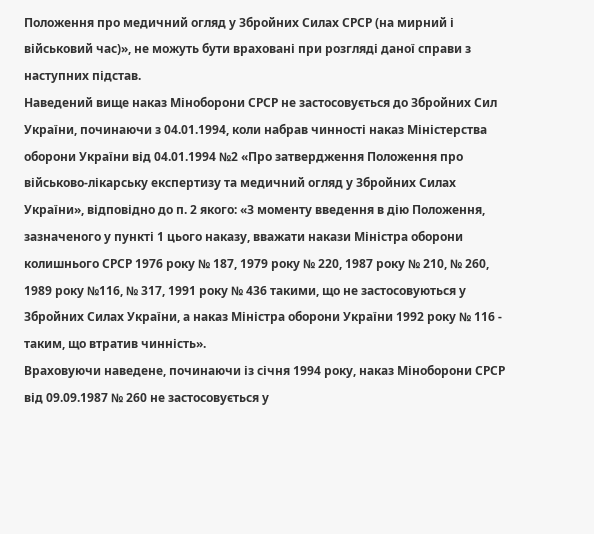Положення про медичний огляд у Збройних Силах СРСР (на мирний і військовий час)», не можуть бути враховані при розгляді даної справи з наступних підстав.
Наведений вище наказ Міноборони СРСР не застосовується до Збройних Сил України, починаючи з 04.01.1994, коли набрав чинності наказ Міністерства оборони України від 04.01.1994 №2 «Про затвердження Положення про військово-лікарську експертизу та медичний огляд у Збройних Силах України», відповідно до п. 2 якого: «З моменту введення в дію Положення, зазначеного у пункті 1 цього наказу, вважати накази Міністра оборони колишнього СРСР 1976 року № 187, 1979 року № 220, 1987 року № 210, № 260, 1989 року №116, № 317, 1991 року № 436 такими, що не застосовуються у Збройних Силах України, а наказ Міністра оборони України 1992 року № 116 - таким, що втратив чинність».
Враховуючи наведене, починаючи із січня 1994 року, наказ Міноборони СРСР від 09.09.1987 № 260 не застосовується у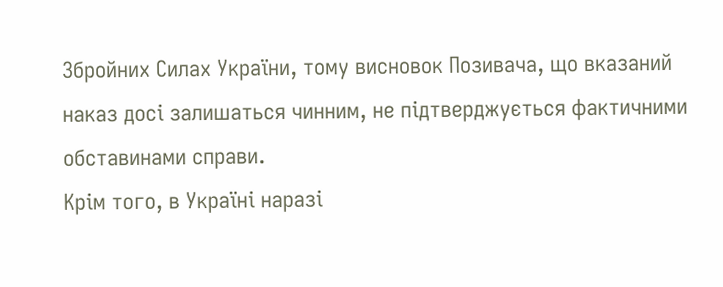Збройних Силах України, тому висновок Позивача, що вказаний наказ досі залишаться чинним, не підтверджується фактичними обставинами справи.
Крім того, в Україні наразі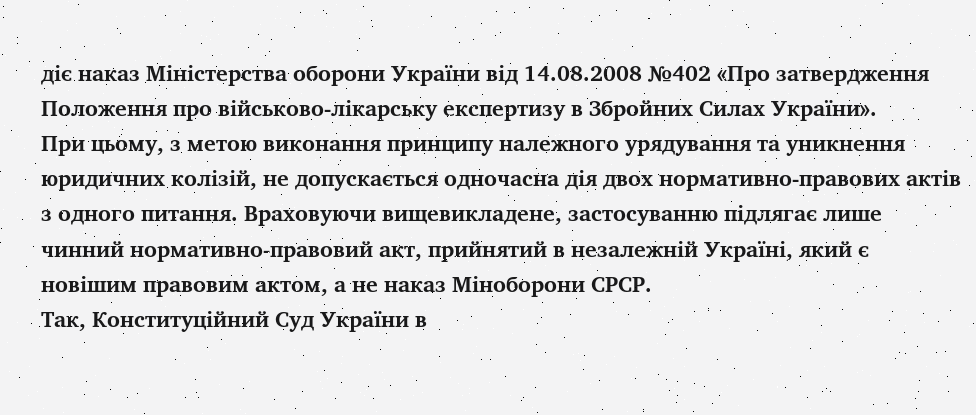діє наказ Міністерства оборони України від 14.08.2008 №402 «Про затвердження Положення про військово-лікарську експертизу в Збройних Силах України».
При цьому, з метою виконання принципу належного урядування та уникнення юридичних колізій, не допускається одночасна дія двох нормативно-правових актів з одного питання. Враховуючи вищевикладене, застосуванню підлягає лише чинний нормативно-правовий акт, прийнятий в незалежній Україні, який є новішим правовим актом, а не наказ Міноборони СРСР.
Так, Конституційний Суд України в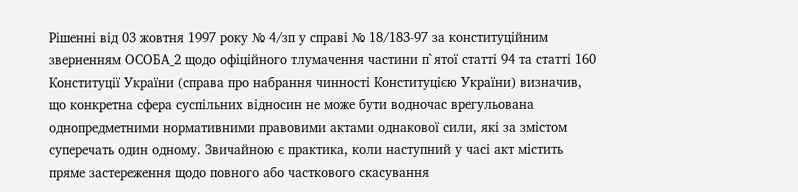Рішенні від 03 жовтня 1997 року № 4/зп у справі № 18/183-97 за конституційним зверненням ОСОБА_2 щодо офіційного тлумачення частини п`ятої статті 94 та статті 160 Конституції України (справа про набрання чинності Конституцією України) визначив, що конкретна сфера суспільних відносин не може бути водночас врегульована однопредметними нормативними правовими актами однакової сили, які за змістом суперечать один одному. Звичайною є практика, коли наступний у часі акт містить пряме застереження щодо повного або часткового скасування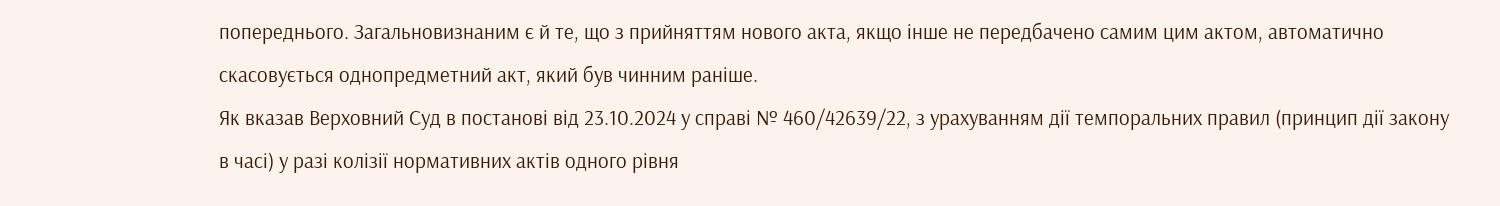попереднього. Загальновизнаним є й те, що з прийняттям нового акта, якщо інше не передбачено самим цим актом, автоматично скасовується однопредметний акт, який був чинним раніше.
Як вказав Верховний Суд в постанові від 23.10.2024 у справі № 460/42639/22, з урахуванням дії темпоральних правил (принцип дії закону в часі) у разі колізії нормативних актів одного рівня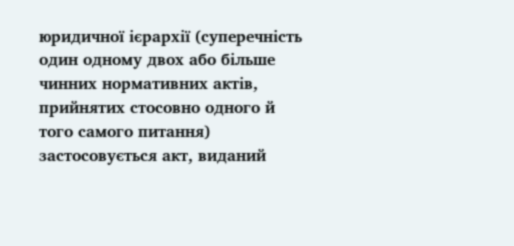юридичної ієрархії (суперечність один одному двох або більше чинних нормативних актів, прийнятих стосовно одного й того самого питання) застосовується акт, виданий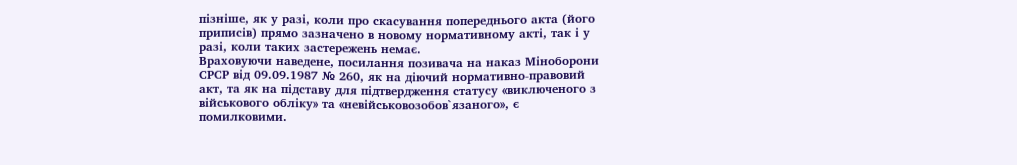пізніше, як у разі, коли про скасування попереднього акта (його приписів) прямо зазначено в новому нормативному акті, так і у разі, коли таких застережень немає.
Враховуючи наведене, посилання позивача на наказ Міноборони СРСР від 09.09.1987 № 260, як на діючий нормативно-правовий акт, та як на підставу для підтвердження статусу «виключеного з військового обліку» та «невійськовозобов`язаного», є помилковими.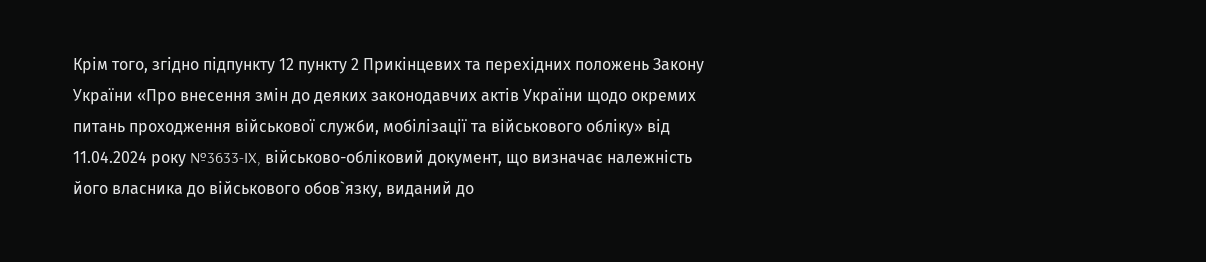Крім того, згідно підпункту 12 пункту 2 Прикінцевих та перехідних положень Закону України «Про внесення змін до деяких законодавчих актів України щодо окремих питань проходження військової служби, мобілізації та військового обліку» від 11.04.2024 року №3633-IX, військово-обліковий документ, що визначає належність його власника до військового обов`язку, виданий до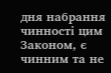дня набрання чинності цим Законом, є чинним та не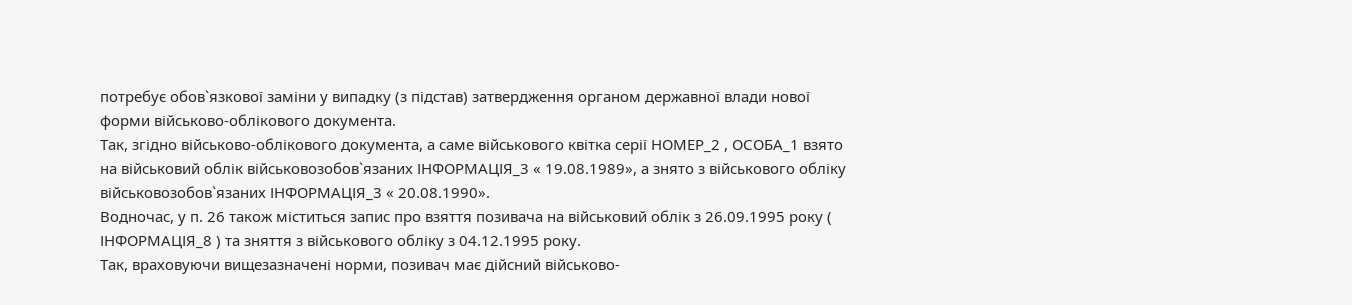потребує обов`язкової заміни у випадку (з підстав) затвердження органом державної влади нової форми військово-облікового документа.
Так, згідно військово-облікового документа, а саме військового квітка серії НОМЕР_2 , ОСОБА_1 взято на військовий облік військовозобов`язаних ІНФОРМАЦІЯ_3 « 19.08.1989», а знято з військового обліку військовозобов`язаних ІНФОРМАЦІЯ_3 « 20.08.1990».
Водночас, у п. 26 також міститься запис про взяття позивача на військовий облік з 26.09.1995 року ( ІНФОРМАЦІЯ_8 ) та зняття з військового обліку з 04.12.1995 року.
Так, враховуючи вищезазначені норми, позивач має дійсний військово-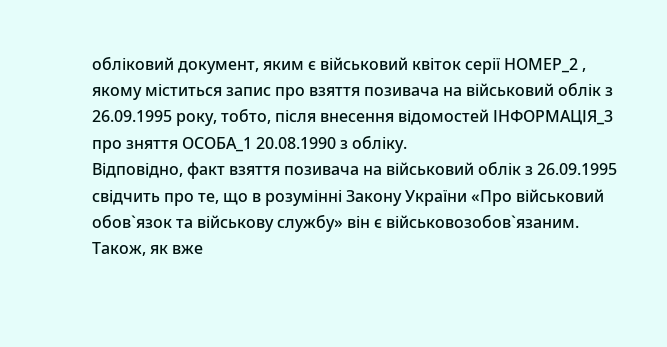обліковий документ, яким є військовий квіток серії НОМЕР_2 , якому міститься запис про взяття позивача на військовий облік з 26.09.1995 року, тобто, після внесення відомостей ІНФОРМАЦІЯ_3 про зняття ОСОБА_1 20.08.1990 з обліку.
Відповідно, факт взяття позивача на військовий облік з 26.09.1995 свідчить про те, що в розумінні Закону України «Про військовий обов`язок та військову службу» він є військовозобов`язаним.
Також, як вже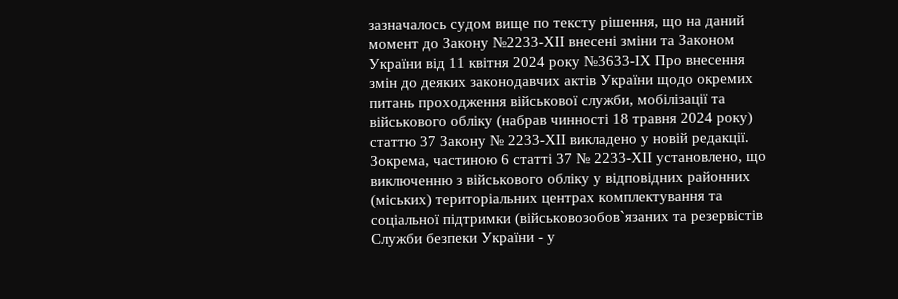зазначалось судом вище по тексту рішення, що на даний момент до Закону №2233-ХІІ внесені зміни та Законом України від 11 квітня 2024 року №3633-ІХ Про внесення змін до деяких законодавчих актів України щодо окремих питань проходження військової служби, мобілізації та військового обліку (набрав чинності 18 травня 2024 року) статтю 37 Закону № 2233-ХІІ викладено у новій редакції.
Зокрема, частиною 6 статті 37 № 2233-ХІІ установлено, що виключенню з військового обліку у відповідних районних (міських) територіальних центрах комплектування та соціальної підтримки (військовозобов`язаних та резервістів Служби безпеки України - у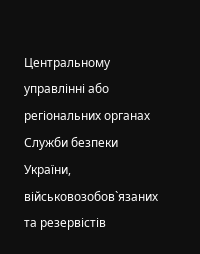Центральному управлінні або регіональних органах Служби безпеки України, військовозобов`язаних та резервістів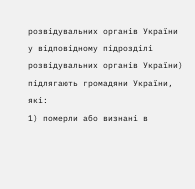розвідувальних органів України у відповідному підрозділі розвідувальних органів України) підлягають громадяни України, які:
1) померли або визнані в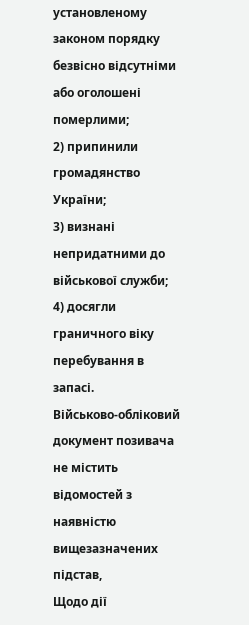установленому законом порядку безвісно відсутніми або оголошені померлими;
2) припинили громадянство України;
3) визнані непридатними до військової служби;
4) досягли граничного віку перебування в запасі.
Військово-обліковий документ позивача не містить відомостей з наявністю вищезазначених підстав,
Щодо дії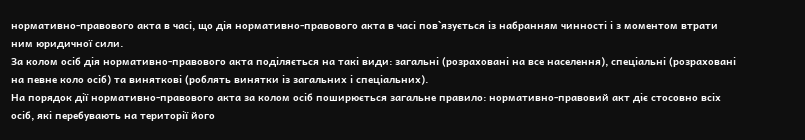нормативно-правового акта в часі, що дія нормативно-правового акта в часі пов`язується із набранням чинності і з моментом втрати ним юридичної сили.
За колом осіб дія нормативно-правового акта поділяється на такі види: загальні (розраховані на все населення), спеціальні (розраховані на певне коло осіб) та виняткові (роблять винятки із загальних і спеціальних).
На порядок дії нормативно-правового акта за колом осіб поширюється загальне правило: нормативно-правовий акт діє стосовно всіх осіб, які перебувають на території його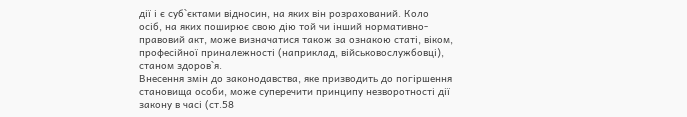дії і є суб`єктами відносин, на яких він розрахований. Коло осіб, на яких поширює свою дію той чи інший нормативно-правовий акт, може визначатися також за ознакою статі, віком, професійної приналежності (наприклад, військовослужбовці), станом здоров`я.
Внесення змін до законодавства, яке призводить до погіршення становища особи, може суперечити принципу незворотності дії закону в часі (ст.58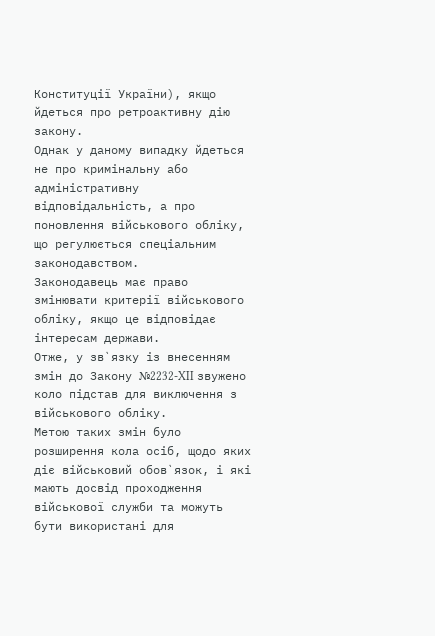Конституції України), якщо йдеться про ретроактивну дію закону.
Однак у даному випадку йдеться не про кримінальну або адміністративну відповідальність, а про поновлення військового обліку, що регулюється спеціальним законодавством.
Законодавець має право змінювати критерії військового обліку, якщо це відповідає інтересам держави.
Отже, у зв`язку із внесенням змін до Закону №2232-XII звужено коло підстав для виключення з військового обліку.
Метою таких змін було розширення кола осіб, щодо яких діє військовий обов`язок, і які мають досвід проходження військової служби та можуть бути використані для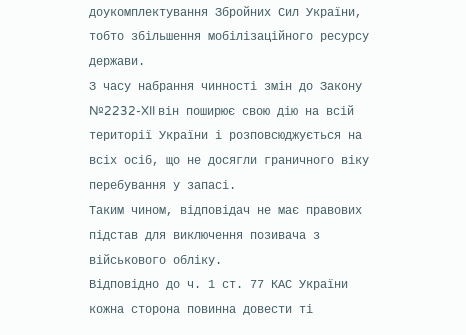доукомплектування Збройних Сил України, тобто збільшення мобілізаційного ресурсу держави.
З часу набрання чинності змін до Закону №2232-XII він поширює свою дію на всій території України і розповсюджується на всіх осіб, що не досягли граничного віку перебування у запасі.
Таким чином, відповідач не має правових підстав для виключення позивача з військового обліку.
Відповідно до ч. 1 ст. 77 КАС України кожна сторона повинна довести ті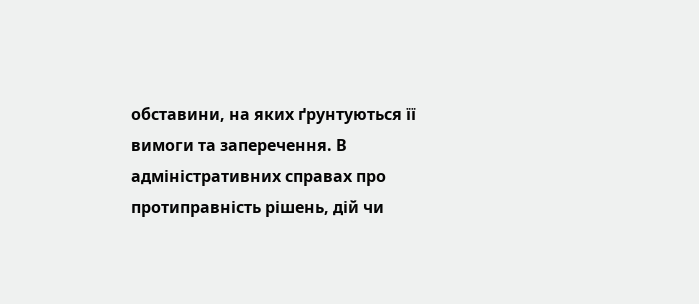обставини, на яких ґрунтуються її вимоги та заперечення. В адміністративних справах про протиправність рішень, дій чи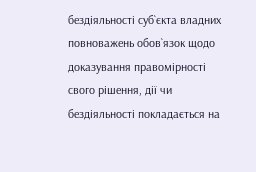бездіяльності суб`єкта владних повноважень обов`язок щодо доказування правомірності свого рішення, дії чи бездіяльності покладається на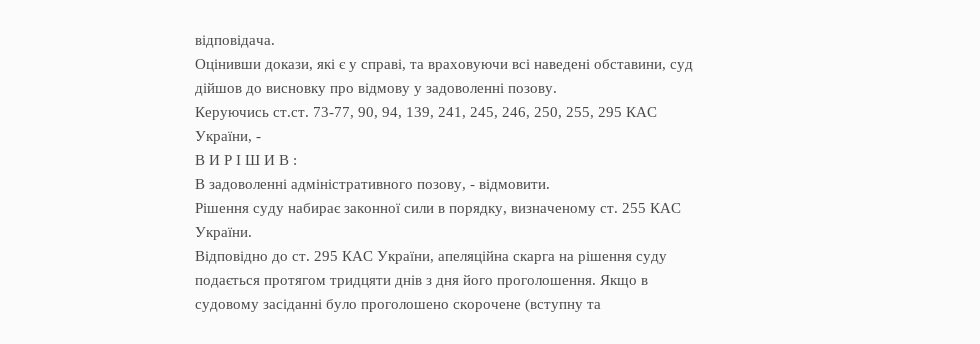відповідача.
Оцінивши докази, які є у справі, та враховуючи всі наведені обставини, суд дійшов до висновку про відмову у задоволенні позову.
Керуючись ст.ст. 73-77, 90, 94, 139, 241, 245, 246, 250, 255, 295 КАС України, -
В И Р І Ш И В :
В задоволенні адміністративного позову, - відмовити.
Рішення суду набирає законної сили в порядку, визначеному ст. 255 КАС України.
Відповідно до ст. 295 КАС України, апеляційна скарга на рішення суду подається протягом тридцяти днів з дня його проголошення. Якщо в судовому засіданні було проголошено скорочене (вступну та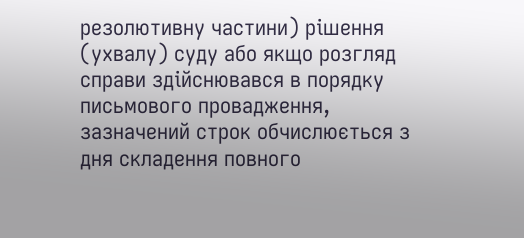резолютивну частини) рішення (ухвалу) суду або якщо розгляд справи здійснювався в порядку письмового провадження, зазначений строк обчислюється з дня складення повного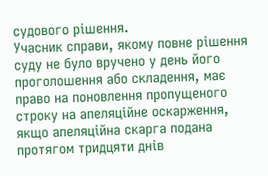судового рішення.
Учасник справи, якому повне рішення суду не було вручено у день його проголошення або складення, має право на поновлення пропущеного строку на апеляційне оскарження, якщо апеляційна скарга подана протягом тридцяти днів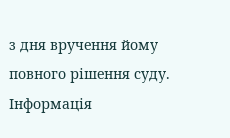з дня вручення йому повного рішення суду.
Інформація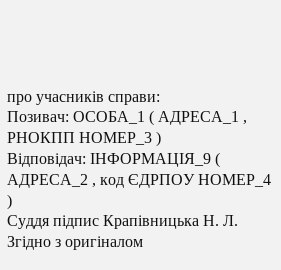про учасників справи:
Позивач: ОСОБА_1 ( АДРЕСА_1 , РНОКПП НОМЕР_3 )
Відповідач: ІНФОРМАЦІЯ_9 ( АДРЕСА_2 , код ЄДРПОУ НОМЕР_4 )
Суддя підпис Крапівницька Н. Л.
Згідно з оригіналом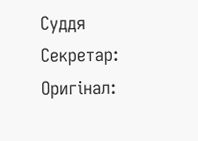Суддя
Секретар:
Оригінал: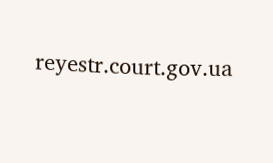reyestr.court.gov.ua